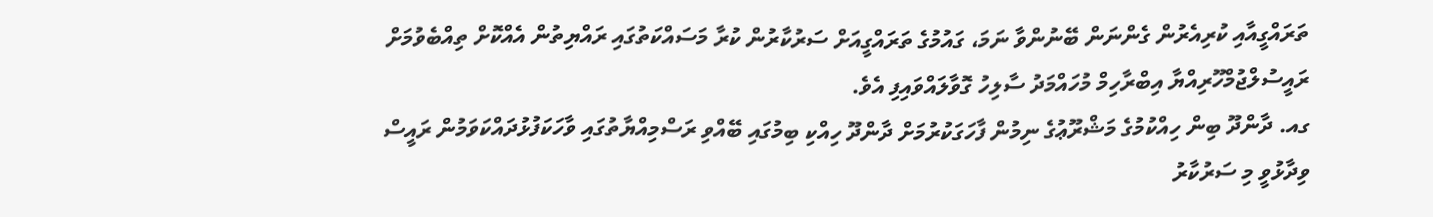ތަރައްގީއާއި ކުރިއެރުން ގެންނަން ބޭނުންވާ ނަމަ، ގައުމުގެ ތަރައްގީއަށް ސަރުކާރުން ކުރާ މަސައްކަތުގައި ރައްޔިތުން އެއްކޮށް ތިއްބެވުމަށް ރައީސުލްޖުމްހޫރިއްޔާ އިބްރާހިމް މުހައްމަދު ސާލިހު ގޮވާލައްވައިފި އެވެ.
ގއ. ދާންދޫ ބިން ހިއްކުމުގެ މަޝްރޫޢުގެ ނިމުން ފާހަގަކުރުމަށް ދާންދޫ ހިއްކި ބިމުގައި ބޭއްވި ރަސްމިއްޔާތުގައި ވާހަކަފުޅުދައްކަވަމުން ރައީސް ވިދާޅުވީ މި ސަރުކާރު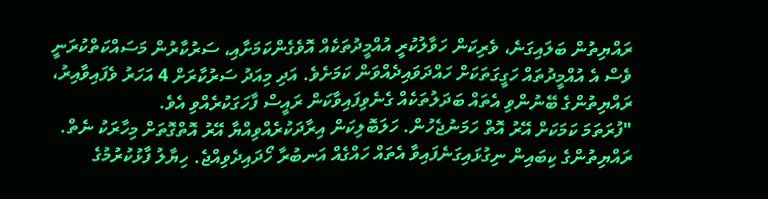ރައްޔިތުން ބަލައިގަނެ، ވެރިކަން ހަވާލުކުރީ އުއްމީދުތަކެއް އޮވެގެންކަމަށާއި، ސަރުކާރުން މަސައްކަތްކުރަނީ ވެސް އެ އުއްމީދުތައް ހަގީގަތަކަށް ހައްދަވައިދެއްވަން ކަމަށެވެ. އަދި މިއަދު ސަރުކާރަށް 4 އަހަރު ވެފައިވާއިރު، ރައްޔިތުންގެ ބޭނުންވި އެތައް ބަދަލުތަކެއް ގެނެވިފައިވާކަން ރައީސް ފާހަގަކުރެއްވި އެވެ.
"ފުރަތަމަ ކަމަކަށް އޭރު އޮތް ހަމަނުޖެހުން. ހަލަބޮލިކަން އިރާދަކުރެއްވިއްޔާ އޭރު އޮތްގޮތަށް މިހާރަކު ނެތް. ރައްޔިތުންގެ ކިބައިން ނިގުޅައިގަނެފައިވާ އެތައް ހައްގެއް އަނބުރާ ހޯދައިދެވިއްޖެ. ހިޔާލު ފާޅުކުރުމުގެ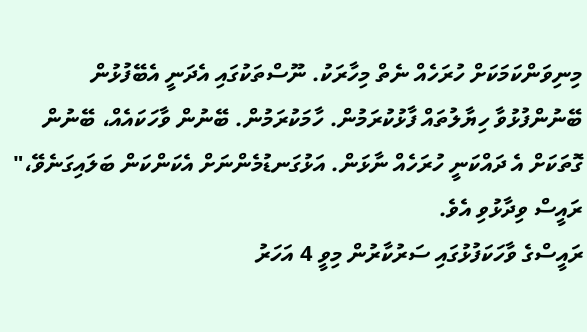މިނިވަންކަމަކަށް ހުރަހެއް ނެތް މިހާރަކު. ނޫސްތަކުގައި އެދަނީ އެބޭފުޅުން ބޭނުންފުޅުވާ ހިޔާލުތައް ފާޅުކުރަމުން. ހާމަކުރަމުން. ބޭނުން ވާހަކައެއް، ބޭނުން ގޮތަކަށް އެ ދައްކަނީ ހުރަހެއް ނާޅަން. އަޅުގަނޑުމެންނަށް އެކަންކަން ބަލައިގަނެވޭ،" ރައީސް ވިދާޅުވި އެވެ.
ރައީސްގެ ވާހަކަފުޅުގައި ސަރުކާރުން މިވީ 4 އަހަރު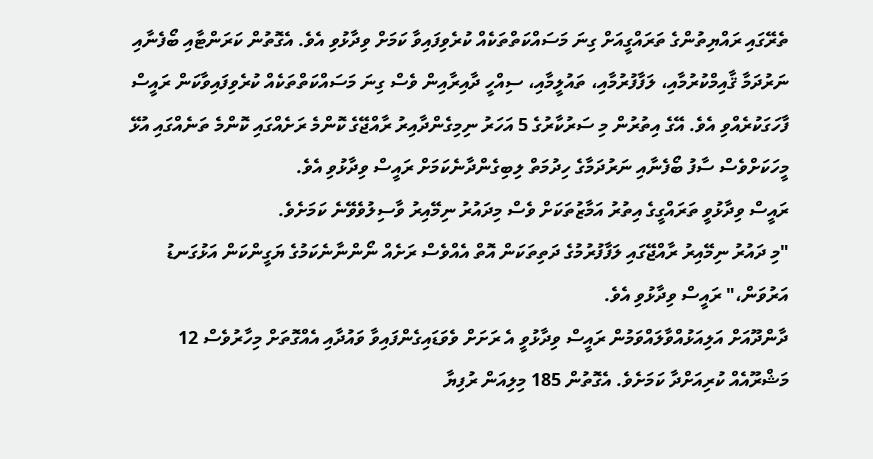ތެރޭގައި ރައްޔިތުންގެ ތަރައްގީއަށް ގިނަ މަސައްކަތްތަކެއް ކުރެވިފައިވާ ކަމަށް ވިދާޅުވި އެވެ. އެގޮތުން ކަރަންޓާއި ބޯފެނާއި ނަރުދަމާ ޤާއިމްކުރުމާއި، ލަފާފުރުމާއި، ތައުލީމާއި، ސިއްހީ ދާއިރާއިން ވެސް ގިނަ މަސައްކަތްތަކެއް ކުރެވިފައިވާކަން ރައީސް ފާހަގަކުރެއްވި އެވެ. އޭގެ އިތުރުން މި ސަރުކާރުގެ 5 އަހަރު ނިމިގެންދާއިރު ރާއްޖޭގެ ކޮންމެ ރަށެއްގައި ކޮންމެ ތަނެއްގައި އުޅޭ މީހަކަށްވެސް ސާފު ބޯފެނާއި ނަރުދަމާގެ ހިދުމަތް ލިބިގެންދާނެކަމަށް ރައީސް ވިދާޅުވި އެވެ.
ރައީސް ވިދާޅުވީ ތަރައްގީގެ އިތުރު އަމާޒުތަކަށް ވެސް މިދައުރު ނިމޭއިރު ވާސިލުވެވޭނެ ކަމަށެވެ.
"މި ދައުރު ނިމޭއިރު ރާއްޖޭގައި ލަފާފުރުމުގެ ދަތިތަކަން އޮތް އެއްވެސް ރަށެއް ނޯންނާނެކަމުގެ ޔަގީންކަން އަޅުގަނޑު އަރުވަން،" ރައީސް ވިދާޅުވި އެވެ.
ދާންދޫއަށް އަލިއަޅުއްވާލައްވަމުން ރައީސް ވިދާޅުވީ އެ ރަށަށް ވެވަޑައިގެންފައިވާ ވައުދާއި އެއްގޮތަށް މިހާރުވެސް 12 މަޝްރޫއެއް ކުރިއަށްދާ ކަމަށެވެ. އެގޮތުން 185 މިލިއަން ރުފިޔާ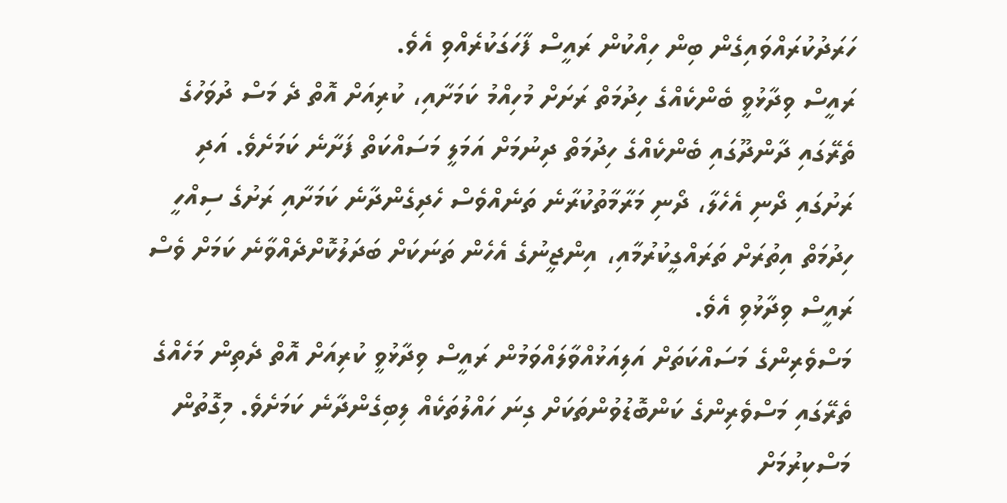ހަރަދުކުރައްވައިގެން ބިން ހިއްކުން ރައީސް ފާހަގަކުރެއްވި އެވެ.
ރައީސް ވިދާޅުވީ ބެންކެއްގެ ހިދުމަތް ރަށަށް މުހިއްމު ކަމަށާއި، ކުރިއަށް އޮތް ދެ މަސް ދުވަހުގެ ތެރޭގައި ދާންދޫގައި ބެންކެއްގެ ހިދުމަތް ދިނުމަށް އަމަލީ މަސައްކަތް ފަށާނެ ކަމަށެވެ. އަދި ރަށުގައި ދޯނި އެހެލާ، ދޯނި މަރާމާތުކުރާނެ ތަނެއްވެސް ހެދިގެންދާނެ ކަމަށާއި ރަށުގެ ސިއްހީ ހިދުމަތް އިތުރަށް ތަރައްގީކުރުމާއި، އިންޖީނުގެ އެހެން ތަނަކަށް ބަދަލުކޮށްދެއްވާނެ ކަމަށް ވެސް ރައީސް ވިދާޅުވި އެވެ.
މަސްވެރިންގެ މަސައްކަތަށް އަލިއަޅުއްވާލައްވަމުން ރައީސް ވިދާޅުވީ ކުރިއަށް އޮތް ދެތިން މަހެއްގެ ތެރޭގައި މަސްވެރިންގެ ކަންބޮޑުވުންތަކަށް ގިނަ ހައްލުތަކެއް ލިބިގެންދާނެ ކަމަށެވެ. މިގޮތުން މަސްކިރުމަށް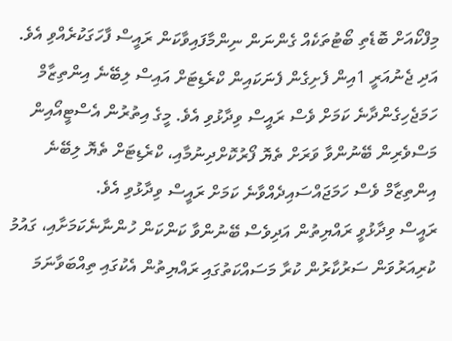މިފްކޯއަށް ބޮޑެތި ބޯޓުތަކެއް ގެންނަން ނިންމާފައިވާކަން ރައީސް ފާހަގަކުރެއްވި އެވެ. އަދި ޖެނުއަރީ 1އިން ފެށިގެން ފެނަކައިން ކްރެޑިޓަށް އައިސް ލިބޭނެ އިންތިޒާމް ހަމަޖެހިގެންދާނެ ކަމަށް ވެސް ރައީސް ވިދާޅުވި އެވެ. މީގެ އިތުރުން އެސްޓީއޯއިން މަސްވެރިން ބޭނުންވާ ވަރަށް ތެޔޮ ފޯރުކޮށްދިނުމާއި، ކްރެޑިޓަށް ތެޔޮ ލިބޭނެ އިންތިޒާމް ވެސް ހަމަޖައްސައިދެއްވާނެ ކަމަށް ރައީސް ވިދާޅުވި އެވެ.
ރައީސް ވިދާޅުވީ ރައްޔިތުން އަދިވެސް ބޭނުންވާ ކަންކަން ހުންނާނެކަމަށާއި، ގައުމު ކުރިއަރުވަން ސަރުކާރުން ކުރާ މަސައްކަތުގައި ރައްޔިތުން އެކުގައި ތިއްބަވާނަމަ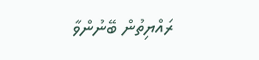ރައްޔިތުން ބޭނުންވާ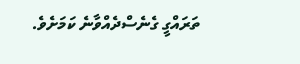ތަރައްގީ ގެނެސްދެއްވާނެ ކަމަށެވެ.